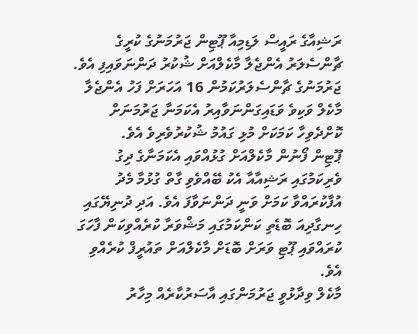ރަޝިއާގެ ރައީސް ލަޑިމިއާ ޕޫޓިން ޖަރުމަނުގެ ކުރީގެ ޗާންސެލަރު އެންޖެލާ މާކެލްއަށް ޝުކުރު ދަންނަވައިފި އެވެ.
ޖަރުމަނުގެ ޗާންސެލަރުކަމުން 16 އަހަރަށް ފަހު އެންޖެލާ މާކެލް ވަކިވެ ވަޑައިގަންނަވާއިރު އެކަމަނާ ޖަރުމަނަށް ކޮށްދެވިހާ ކަމަކަށް މުޅި ގައުމު ޝުކުރުވެރިވެ އެވެ.
ޕޫޓިން ފޯނުން މާކެލްއަށް ގުޅުއްވައި އެކަމަނާގެ ދިގު ވެރިކަމުގައި ރަޝިއާއާ އެކު ބޭއްވެވި ގާތް ގުޅުމާ މެދު އުފާކުރައްވާ ކަމަށް ވަނީ ދަންނަވާފަ އެވެ. އަދި ދުނިޔޭގައި ހިނގާދިއަ ބޮޑެތި ކަންކަމުގައި މަޝްވަރާ ކުރެއްވިކަން ފާހަގަ ކުރައްވައި ޕޫޓި ވަރަށް ބޮޑަށް މާކެލްއަށް ތައުރީފް ކުރެއްވި އެވެ.
މާކެލް ވިދާޅުވީ ޖަރުމަންގައި އާސަރުކާރެއް މިހާރު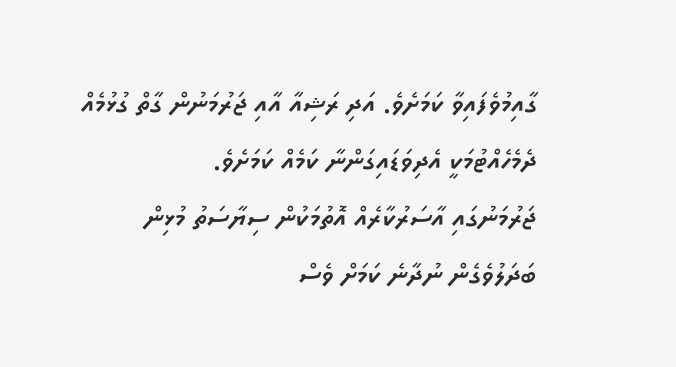ގާއިމުވެފައިވާ ކަމަށެވެ. އަދި ރަޝިއާ އާއި ޖަރުމަނުން ގާތް ގުޅުމެއް ދެމެހެއްޓުމަކީ އެދިވަޑައިގަންނާ ކަމެއް ކަމަށެވެ.
ޖަރުމަނުގައި އާސަރުކާރެއް އޮތުމަކުން ސިޔާސަތު މުޅިން ބަދަލުވެގެން ނުދާނެ ކަމަށް ވެސް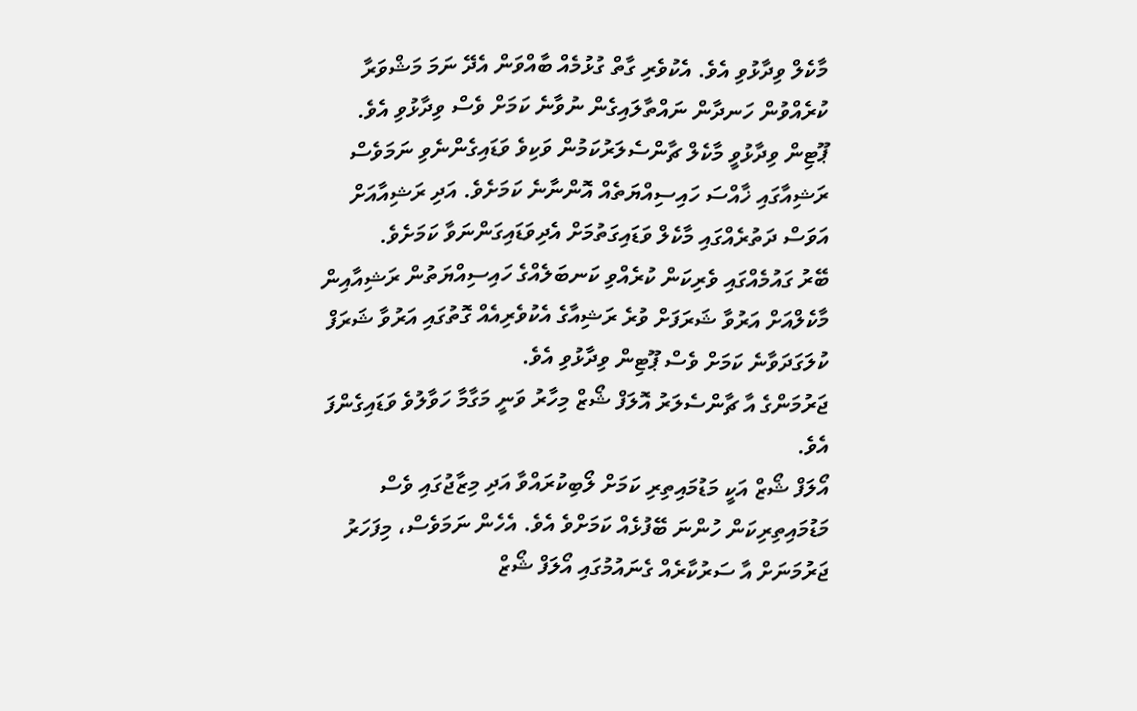މާކެލް ވިދާޅުވި އެވެ. އެކުވެރި ގާތް ގުޅުމެއް ބާއްވަން އެދޭ ނަމަ މަޝްވަރާ ކުރެއްވުން ހަނދާން ނައްތާލައިގެން ނުވާނެ ކަމަށް ވެސް ވިދާޅުވި އެވެ.
ޕޫޓިން ވިދާޅުވީ މާކެލް ޗާންސެލަރުކަމުން ވަކިވެ ވަޑައިގެންނެވި ނަމަވެސް ރަޝިއާގައި ޚާއްސަ ހައިސިއްޔަތެއް އޮންނާނެ ކަމަށެވެ. އަދި ރަޝިއާއަށް އަވަސް ދަތުރެއްގައި މާކެލް ވަޑައިގަތުމަށް އެދިވަޑައިގަންނަވާ ކަމަށެވެ.
ބޭރު ގައުމެއްގައި ވެރިކަން ކުރެއްވި ކަނބަލެއްގެ ހައިސިއްޔަތުން ރަޝިއާއިން މާކެލްއަށް އަރުވާ ޝަރަފަށް ވުރެ ރަޝިއާގެ އެކުވެރިއެއް ގޮތުގައި އަރުވާ ޝަރަފް ކުލަގަދަވާނެ ކަމަށް ވެސް ޕޫޓިން ވިދާޅުވި އެވެ.
ޖަރުމަންގެ އާ ޗާންސެލަރު އޮލަފް ޝޯޒް މިހާރު ވަނީ މަގާމާ ހަވާލުވެ ވަޑައިގެންފަ އެވެ.
އޯލަފް ޝޯޒް އަކީ މަޑުމައިތިރި ކަމަށް ލޯބިކުރައްވާ އަދި މިޒާޖުގައި ވެސް މަޑުމައިތިރިކަން ހުންނަ ބޭފުޅެއް ކަމަށްވެ އެވެ. އެހެން ނަމަވެސް، މިފަހަރު ޖަރުމަނަށް އާ ސަރުކާރެއް ގެނައުމުގައި އޯލަފް ޝޯޒް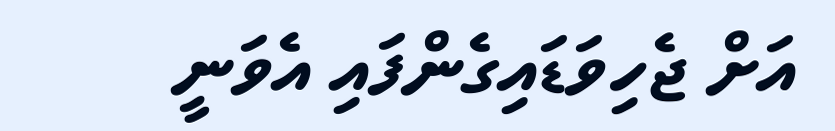އަށް ޖެހިވަޑައިގެންފައި އެވަނީ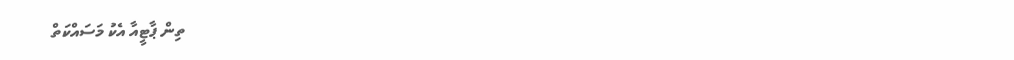ތިން ޕާޓީއާ އެކު މަސައްކަތް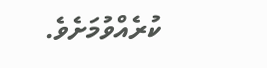ކުރެއްވުމަށެވެ.